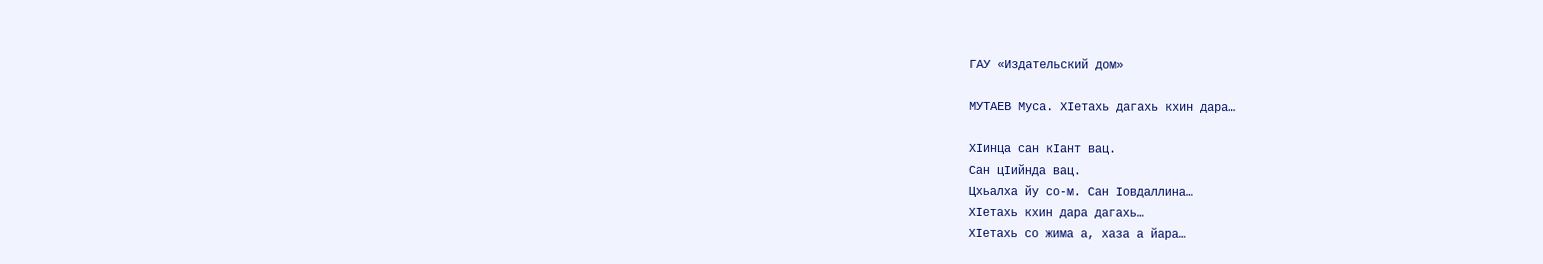ГАУ «Издательский дом»

МУТАЕВ Муса. ХIетахь дагахь кхин дара…

ХIинца сан кIант вац.
Сан цIийнда вац.
Цхьалха йу со-м. Сан Iовдаллина…
ХIетахь кхин дара дагахь…
ХIетахь со жима а, хаза а йара…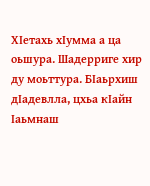ХIетахь хIумма а ца оьшура. Шадерриге хир ду моьттура. БIаьрхиш дIадевлла, цхьа кIайн Iаьмнаш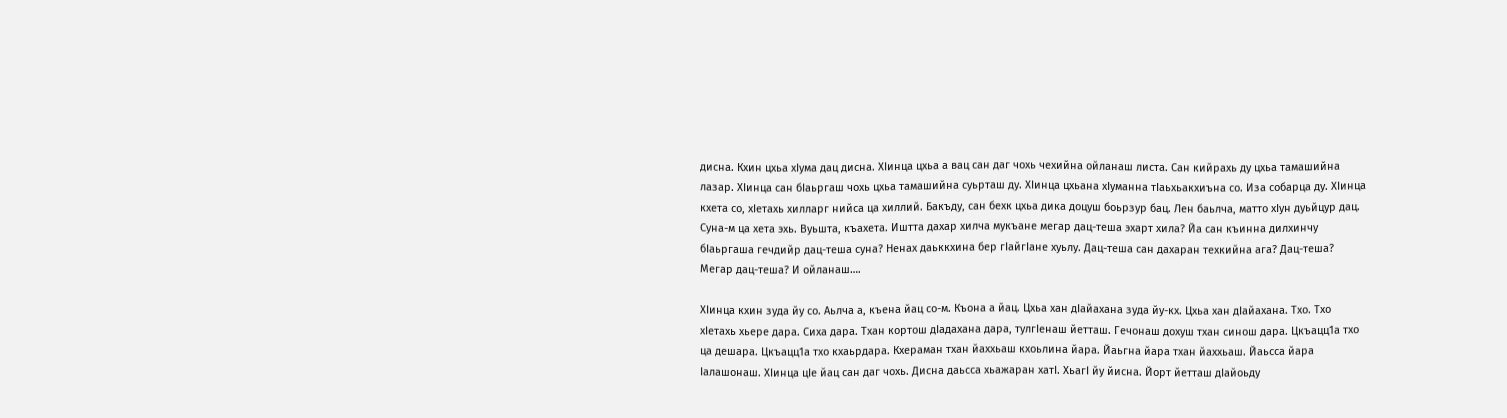дисна. Кхин цхьа хIума дац дисна. ХIинца цхьа а вац сан даг чохь чехийна ойланаш листа. Сан кийрахь ду цхьа тамашийна лазар. ХIинца сан бIаьргаш чохь цхьа тамашийна суьрташ ду. ХIинца цхьана хIуманна тIаьхьакхиъна со. Иза собарца ду. ХIинца кхета со, хIетахь хилларг нийса ца хиллий. Бакъду, сан бехк цхьа дика доцуш боьрзур бац. Лен баьлча, матто хIун дуьйцур дац. Суна-м ца хета эхь. Вуьшта, къахета. Иштта дахар хилча мукъане мегар дац-теша эхарт хила? Йа сан къинна дилхинчу бIаьргаша гечдийр дац-теша суна? Ненах даьккхина бер гIайгIане хуьлу. Дац-теша сан дахаран техкийна ага? Дац-теша? Мегар дац-теша? И ойланаш….

ХIинца кхин зуда йу со. Аьлча а, къена йац со-м. Къона а йац. Цхьа хан дIайахана зуда йу-кх. Цхьа хан дIайахана. Tхо. Тхо хIетахь хьере дара. Сиха дара. Тхан кортош дIадахана дара, тулгIенаш йетташ. Гечонаш дохуш тхан синош дара. Цкъацц1а тхо ца дешара. Цкъацц1а тхо кхаьрдара. Кхераман тхан йаххьаш кхоьлина йара. Йаьгна йара тхан йаххьаш. Йаьсса йара Iалашонаш. ХIинца цIе йац сан даг чохь. Дисна даьсса хьажаран хатI. ХьагI йу йисна. Йорт йетташ дIайоьду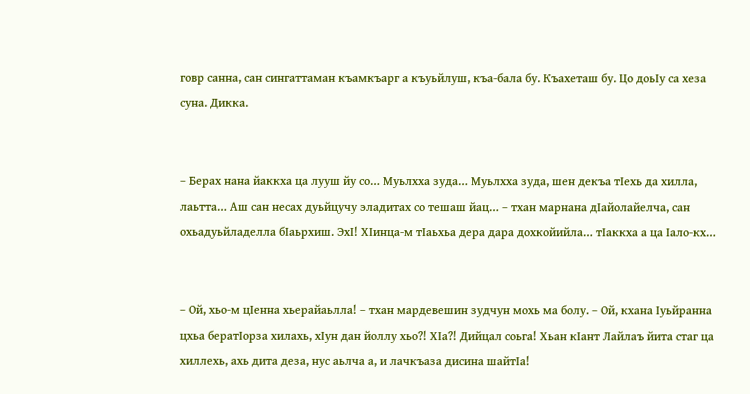говр санна, сан сингаттаман къамкъарг а къуьйлуш, къа-бала бу. Къахеташ бу. Цо доьIу са хеза суна. Дикка.


– Берах нана йаккха ца лууш йу со… Муьлхха зуда… Муьлхха зуда, шен декъа тIехь да хилла, лаьтта… Аш сан несах дуьйцучу эладитах со тешаш йац… – тхан марнана дIайолайелча, сан охьадуьйладелла бIаьрхиш. ЭхI! ХIинца-м тIаьхьа дера дара дохкойийла… тIаккха а ца Iало-кх…


– Ой, хьо-м цIенна хьерайаьлла! – тхан мардевешин зудчун мохь ма болу. – Ой, кхана Iуьйранна цхьа бератIорза хилахь, хIун дан йоллу хьо?! ХIа?! Дийцал соьга! Хьан кIант Лайлаъ йита стаг ца хиллехь, ахь дита деза, нус аьлча а, и лачкъаза дисина шайтIа!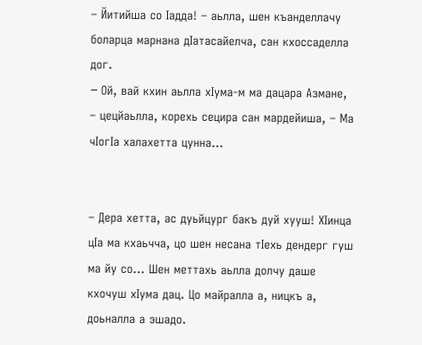– Йитийша со Iадда! – аьлла, шен къанделлачу боларца марнана дIатасайелча, сан кхоссаделла дог.
– Oй, вай кхин аьлла хIума-м ма дацара Азмане, – цецйаьлла, корехь сецира сан мардейиша, – Ма чIогIа халахетта цунна…


– Дера хетта, ас дуьйцург бакъ дуй хууш! ХIинца цIа ма кхаьчча, цо шен несана тIехь дендерг гуш ма йу со… Шен меттахь аьлла долчу даше кхочуш хIума дац. Цо майралла а, ницкъ а, доьналла а эшадо.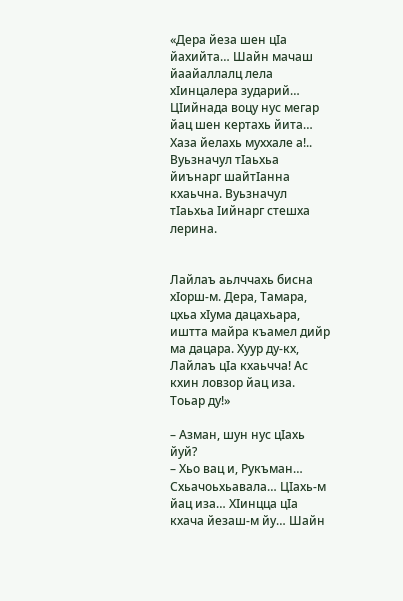«Дера йеза шен цIа йахийта… Шайн мачаш йаайаллалц лела хIинцалера зударий… ЦIийнада воцу нус мегар йац шен кертахь йита… Хаза йелахь муххале а!.. Вуьзначул тIаьхьа йиънарг шайтIанна кхаьчна. Вуьзначул тIаьхьа Iийнарг стешха лерина.


Лайлаъ аьлччахь бисна хIорш-м. Дера, Тамара, цхьа хIума дацахьара, иштта майра къамел дийр ма дацара. Хуур ду-кх, Лайлаъ цIа кхаьчча! Ас кхин ловзор йац иза. Тоьар ду!»

– Азман, шун нус цIахь йуй?
– Хьо вац и, Рукъман… Схьачоьхьавала… ЦIахь-м йац иза… ХIинцца цIа кхача йезаш-м йу… Шайн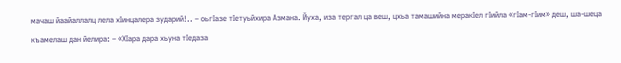мачаш йаайаллалц лела хIинцалера зударий!.. – оьгIазе тIетуьйхира Азмана. Йуха, иза тергал ца веш, цхьа тамашийна меракIел гIийла «гIам-гIим» деш, ша-шеца къамелаш дан йелира: – «ХIара дара хьуна тIедаза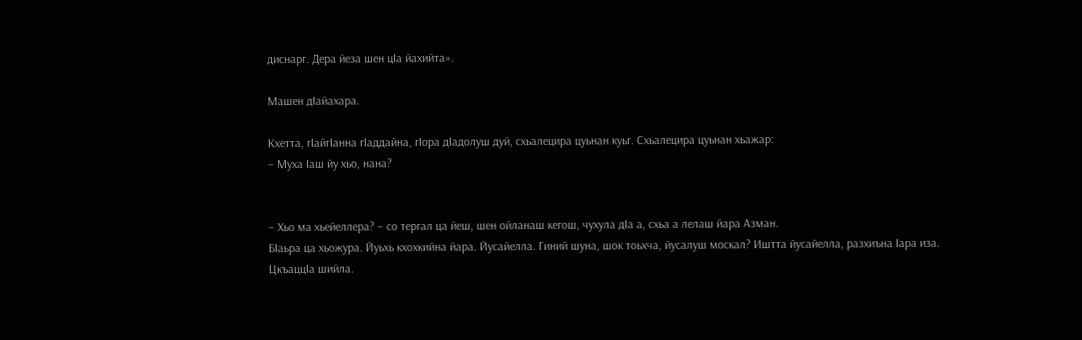диснарг. Дера йеза шен цIа йахийта».

Машен дIайахара.

Кхетта, гIайгIанна гIаддайна, гIора дIадолуш дуй, схьалецира цуьнан куьг. Схьалецира цуьнан хьажар:
– Муха Iаш йу хьо, нана?


– Хьо ма хьейеллера? – со тергал ца йеш, шен ойланаш кегош, чухула дIа а, схьа а лелаш йара Азман.
БIаьра ца хьожура. Йуьхь кхохкийна йара. Йусайелла. Гиний шуна, шок тоьхча, йусалуш москал? Иштта йусайелла, разхиъна Iара иза. ЦкъаццIа шийла.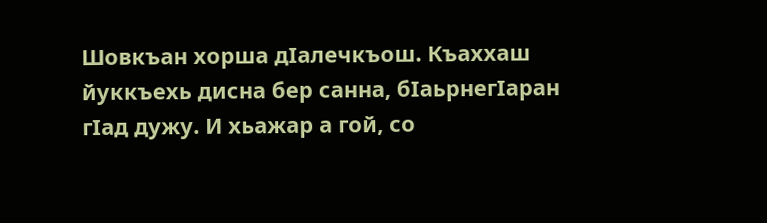Шовкъан хорша дIалечкъош. Къаххаш йуккъехь дисна бер санна, бIаьрнегIаран гIад дужу. И хьажар а гой, со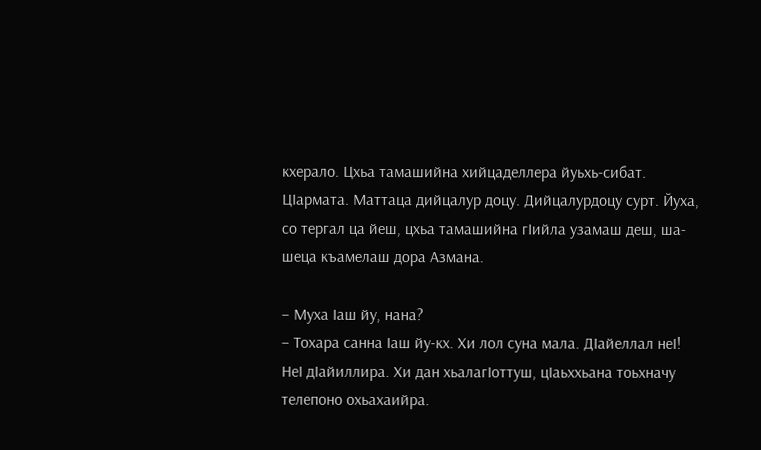кхерало. Цхьа тамашийна хийцаделлера йуьхь-сибат. ЦIармата. Маттаца дийцалур доцу. Дийцалурдоцу сурт. Йуха, со тергал ца йеш, цхьа тамашийна гIийла узамаш деш, ша-шеца къамелаш дора Азмана.

– Муха Iаш йу, нана?
– Тохара санна Iаш йу-кх. Хи лол суна мала. ДIайеллал неI!
НеI дIайиллира. Хи дан хьалагIоттуш, цIаьххьана тоьхначу телепоно охьахаийра.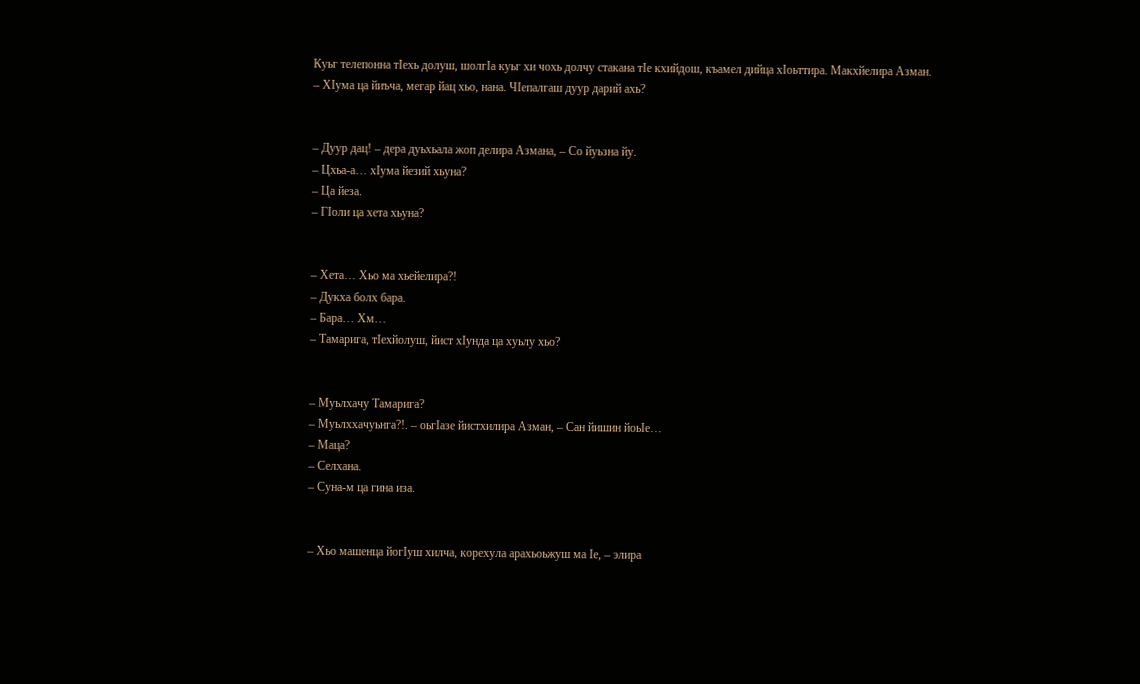Куьг телепонна тIехь долуш, шолгIа куьг хи чохь долчу стакана тIе кхийдош, къамел дийца хIоьттира. Макхйелира Азман.
– ХIума ца йиъча, мегар йац хьо, нана. ЧIепалгаш дуур дарий ахь?


– Дуур дац! – дера дуьхьала жоп делира Азмана, – Со йуьзна йу.
– Цхьа-а… хIума йезий хьуна?
– Ца йеза.
– ГIоли ца хета хьуна?


– Хета… Хьо ма хьейелира?!
– Дукха болх бара.
– Бара… Хм…
– Тамарига, тIехйолуш, йист хIунда ца хуьлу хьо?


– Муьлхачу Тамарига?
– Муьлххачуьнга?!. – оьгIазе йистхилира Азман, – Сан йишин йоьIе…
– Маца?
– Селхана.
– Суна-м ца гина иза.


– Хьо машенца йогIуш хилча, корехула арахьоьжуш ма Iе, – элира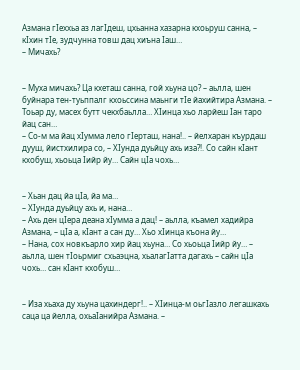Азмана гIеххьа аз лагIдеш, цхьанна хазарна кхоьруш санна, – кIхин тIе, зудчунна товш дац хиъна Iаш…
– Мичахь?


– Муха мичахь? Ца кхеташ санна, гой хьуна цо? – аьлла, шен буйнара тен-туьппалг кхоьссина маьнги тIе йахийтира Азмана. – Тоьар ду, масех бутт чекхбаьлла… ХIинца хьо ларйеш Iан таро йац сан…
– Со-м ма йац хIумма лело гIерташ, нана!.. – йелхаран къурдаш дууш, йистхилира со, – ХIунда дуьйцу ахь иза?!. Со сайн кIант кхобуш, хьоьца Iийр йу… Сайн цIа чохь…


– Хьан дац йа цIа, йа ма…
– ХIунда дуьйцу ахь и, нана…
– Ахь ден цIера деана хIумма а дац! – аьлла, къамел хадийра Азмана, – цIа а, кIант а сан ду… Хьо хIинца къона йу…
– Нана, сох новкъарло хир йац хьуна… Со хьоьца Iийр йу… – аьлла, шен тIоьрмиг схьаэцна, хьалагIатта дагахь – сайн цIа чохь… сан кIант кхобуш…


– Иза хьаха ду хьуна цахиндерг!.. – ХIинца-м оьгIазло легашкахь саца ца йелла, охьаIанийра Азмана. –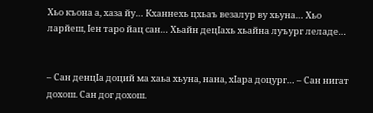Хьо къона а, хаза йу… Кханнехь цхьаъ везалур ву хьуна… Хьо ларйеш, Iен таро йац сан… Хьайн децIахь хьайна луъург леладе…


– Сан денцIа доций ма хаьа хьуна, нана, хIара доцург… – Сан нигат дохош. Сан дог дохош.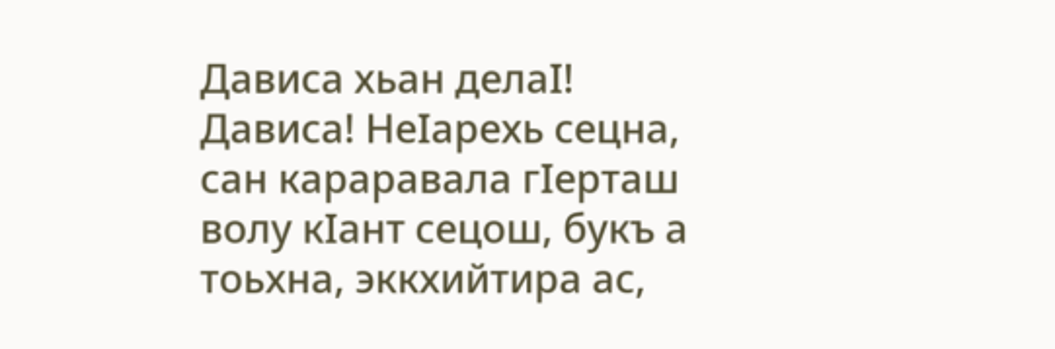Дависа хьан делаI! Дависа! НеIарехь сецна, сан караравала гIерташ волу кIант сецош, букъ а тоьхна, эккхийтира ас,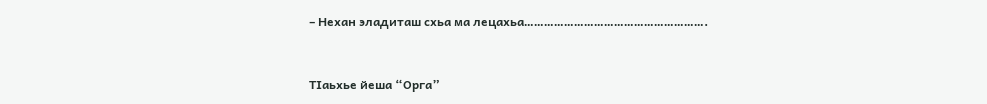– Нехан эладиташ схьа ма лецахьа……………………………………………….


ТIаьхье йеша “Орга”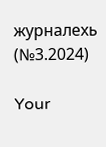журналехь (№3.2024)

Your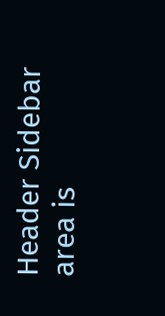Header Sidebar area is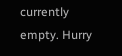currently empty. Hurry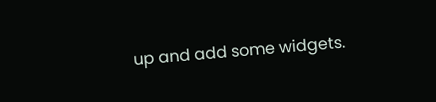up and add some widgets.